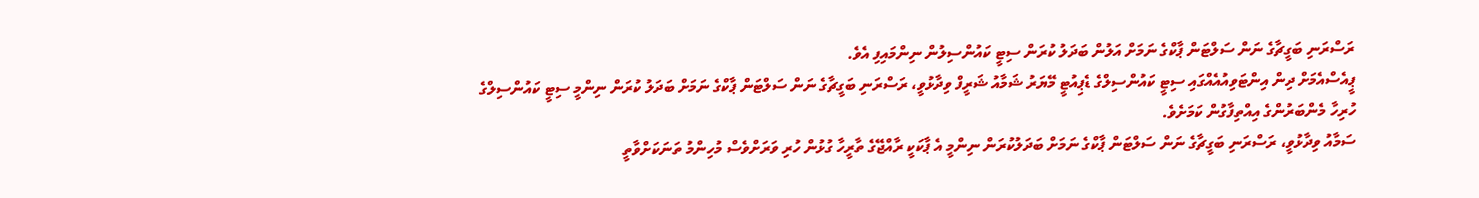ރަސްރަނި ބަގީޗާގެ ނަން ސަލްޓަން ޕާކްގެ ނަމަށް އަލުން ބަދަލު ކުރަން ސިޓީ ކައުންސިލުން ނިންމައިފި އެވެ.
ޕީއެސްއެމަށް ދިން އިންޓަވިއުއެއްގައި ސިޓީ ކައުންސިލްގެ ޑެޕިއުޓީ މޭޔަރު ޝަމާއު ޝަރީފް ވިދާޅުވީ، ރަސްރަނި ބަގީޗާގެ ނަން ސަލްޓަން ޕާކްގެ ނަމަށް ބަދަލު ކުރަން ނިންމީ ސިޓީ ކައުންސިލްގެ ހުރިހާ މެންބަރުންގެ އިއްތިފާގުން ކަމަށެވެ.
ސަމާއު ވިދާޅުވީ، ރަސްރަނި ބަގީޗާގެ ނަން ސަލްޓަން ޕާކްގެ ނަމަށް ބަދަލުކުރަން ނިންމީ އެ ޕާކަކީ ރާއްޖޭގެ ތާރީހާ ގުޅުން ހުރި ވަރަށްވެސް މުހިންމު ތަނަކަށްވާތީ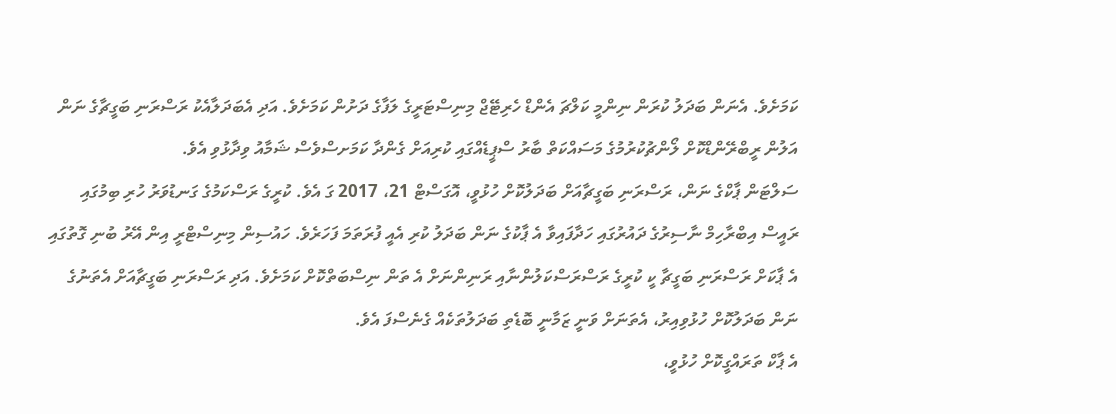ކަމަށެވެ. އެނަން ބަދަލު ކުރަން ނިންމީ ކަލްޗަ އެންޑް ހެރިޓޭޖް މިނިސްޓަރީގެ ލަފާގެ ދަށުން ކަމަށެވެ. އަދި އެބަދަލާއެކު ރަސްރަނި ބަގީޗާގެ ނަން އަލުން ރީބްރޭންޑްކޮށް ލޯންޗުކުރުމުގެ މަސައްކަތް ބާރު ސްޕީޑެއްގައި ކުރިއަށް ގެންދާ ކަމަށސްވެސް ޝަމާއު ވިދާޅުވި އެވެ.
ސަލްޓަން ޕާކްގެ ނަން، ރަސްރަނި ބަގީޗާއަށް ބަދަލުކޮށް ހުޅުވީ، އޮގަސްޓް 21، 2017 ގަ އެވެ. ކުރީގެ ރަސްކަމުގެ ގަނޑުވަރު ހުރި ބިމުގައި ރައީސް އިބްރާހިމް ނާސިރުގެ ދައުރުގައި ހަދާފައިވާ އެ ޕާކުގެ ނަން ބަދަލު ކުރި އެއީ ފުރަތަމަ ފަހަރެވެ. ހައުސިން މިނިސްޓްރީ އިން އޭރު ބުނި ގޮތުގައި އެ ޕާކަށް ރަސްރަނި ބަގީޗާ ކީ ކުރީގެ ރަސްރަސްކަލުންނާއި ރަނިންނަށް އެ ތަން ނިސްބަތްކޮށް ކަމަށެވެ. އަދި ރަސްރަނި ބަގީޗާއަށް އެތަނުގެ ނަން ބަދަލުކޮށް ހުޅުވިއިރު، އެތަނަށް ވަނީ ޒަމާނީ ބޮޑެތި ބަދަލުތަކެއް ގެނެސްފަ އެވެ.
އެ ޕާކް ތަރައްގީކޮށް ހުޅުވީ،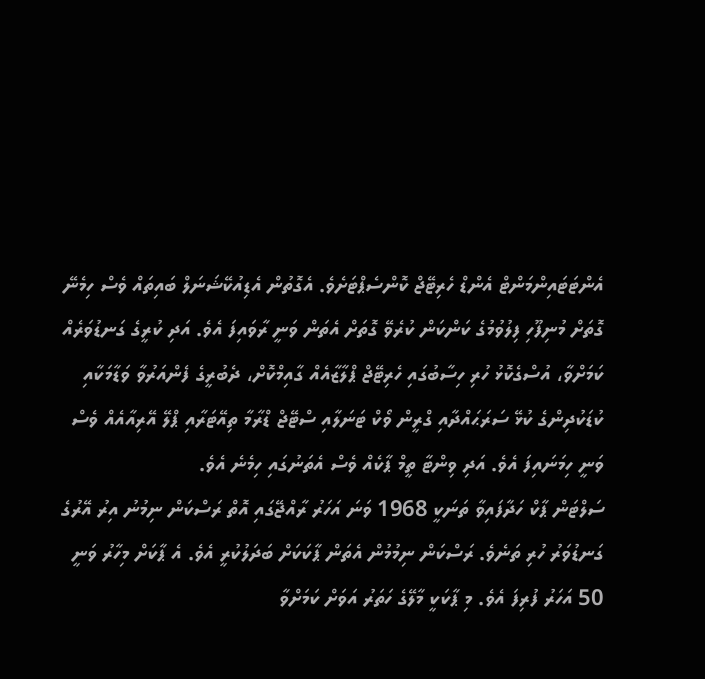އެންޓަޓައިންމަންޓް އެންޑް ހެރިޓޭޖް ކޮންސެޕްޓަށެވެ. އެގޮތުން އެޑިއުކޭޝަނަލް ބައިތައް ވެސް ހިމެނޭ ގޮތަށް މުނިފޫހި ފިލުވުމުގެ ކަންކަން ކުރެވޭ ގޮތަށް އެތަން ވަނީ ރާވައިފަ އެވެ. އަދި ކުރީގެ ގަނޑުވަރެއް ކަމަށްވާ، އުސްގެކޮޅު ހުރި ހިސާބުގައި ހެރިޓޭޖް ޕްލާޒާއެއް ގާއިމްކޮށް، ދެބުރީގެ ފެންއަރުވާ ވަޑާމަކާއި ކުޑަކުދިންގެ ކުޅޭ ސަރަޙައްދާއި ގްރީން ވޯކް ޓަނަލާއި ސްޓޭޖް ޑްރާމާ ތިއޭޓަރާއި ޕްލޭ އޭރިއާއެއް ވެސް ވަނީ ހިމަނައިފަ އެވެ. އަދި ވިންޓާ ތީމް ޕާކެއް ވެސް އެތަނުގައި ހިމެނެ އެވެ.
ސަލްޓަން ޕާކް ހަދާފައިވާ ތަނަކީ 1968 ވަނަ އަހަރު ރާއްޖޭގައި އޮތް ރަސްކަން ނިމުނު އިރު އޭރުގެ ގަނޑުވަރު ހުރި ތަނެވެ. ރަސްކަން ނިމުމުން އެތަން ޕާކަކަށް ބަދަލުކުރީ އެވެ. އެ ޕާކަށް މިހާރު ވަނީ 50 އަހަރު ފުރިފަ އެވެ. މި ޕާކަކީ މާލޭގެ ހަތަރު އަވަށް ކަމަށްވާ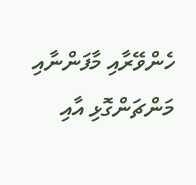ހެންވޭރާއި މާފަންނާއި މަންޗަންގޮޅި އާއި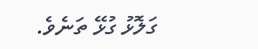ގަލޮޅު ގުޅޭ ތަނެވެ.